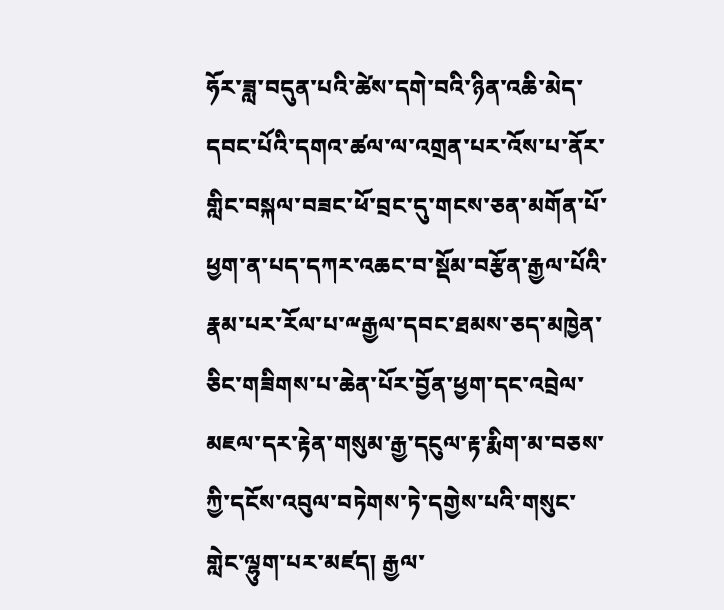ཧོར་ཟླ་བདུན་པའི་ཚེས་དགེ་བའི་ཉིན་འཆི་མེད་དབང་པོའི་དགའ་ཚལ་ལ་འགྲན་པར་འོས་པ་ནོར་གླིང་བསྐལ་བཟང་ཕོ་བྲང་དུ་གངས་ཅན་མགོན་པོ་ཕྱག་ན་པད་དཀར་འཆང་བ་སྡོམ་བརྩོན་རྒྱལ་པོའི་རྣམ་པར་རོལ་པ་ྋརྒྱལ་དབང་ཐམས་ཅད་མཁྱེན་ཅིང་གཟིགས་པ་ཆེན་པོར་བྱོན་ཕྱག་དང་འབྲེལ་མཇལ་དར་རྟེན་གསུམ་རྒྱ་དངུལ་རྟ་རྨིག་མ་བཅས་ཀྱི་དངོས་འབུལ་བཏེགས་ཏེ་དགྱེས་པའི་གསུང་གླེང་ལྷུག་པར་མཛད། རྒྱལ་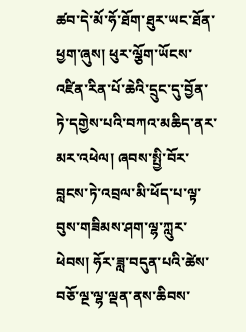ཚབ་དེ་མོ་ཧོ་ཐོག་ཐུར་ཡང་ཐོན་ཕྱག་ཞུས། ཕུར་ལྕོག་ཡོངས་འཛིན་རིན་པོ་ཆེའི་དྲུང་དུ་བྱོན་ཏེ་དགྱེས་པའི་བཀའ་མཆིད་ནར་མར་འཕེལ། ཞབས་སྤྱི་བོར་བླངས་ཏེ་འབྲལ་མི་ཕོད་པ་ལྟ་བུས་གཟིམས་ཤག་ལྷ་ཀླུར་ཕེབས། ཧོར་ཟླ་བདུན་པའི་ཚེས་བཅོ་ལྔ་ལྷ་ལྡན་ནས་ཆིབས་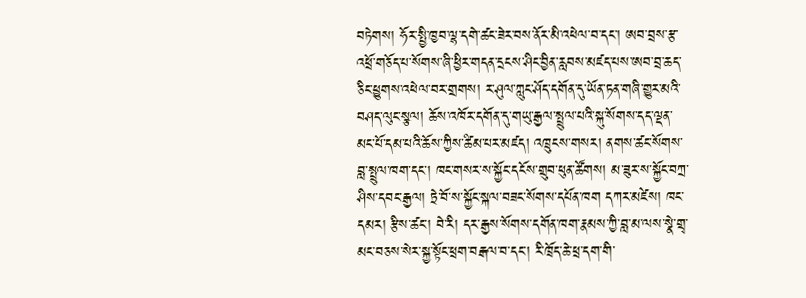བཏེགས། ཧོར་སྤྱི་ཁྱབ་ལྷ་དགེ་ཚང་ཟེར་བས་ནོར་མི་འཕེལ་བ་དང་། ཨབ་བྲས་རྩ་འཕྲོ་གཅོད་པ་སོགས་ཞི་ཕྱིར་གདན་དྲངས་ཤིང་བྱིན་རླབས་མཛད་པས་ཨབ་བྲ་ཆད་ཅིང་ཕྱུགས་འཕེལ་བར་གྲགས། ར་ཤུལ་ཀླུང་ཤོད་དགོན་དུ་ཡོན་ཏན་གཞི་གྱུར་མའི་བཤད་ལུང་སྩལ། ཆོས་འཁོར་དགོན་དུ་གཡུ་རྒྱལ་སྤྲུལ་པའི་སྐུ་སོགས་དད་ལྡན་མང་པོ་དམ་པའི་ཆོས་ཀྱིས་ཚིམ་པར་མཛད། འཁྲུངས་གསར། ནགས་ཚང་སོགས་བླ་སྤྲུལ་ཁག་དང་། ཁང་གསར་ས་སྐྱོང་དངོས་གྲུབ་ཕུན་ཚོགས། མ་ཟུར་ས་སྐྱོང་བཀྲ་ཤིས་དབང་རྒྱལ། ཏྲེ་བོ་ས་སྐྱོང་སྐལ་བཟང་སོགས་དཔོན་ཁག དཀར་མཛེས། ཁང་དམར། རྩིས་ཚང་། བེ་རི། དར་རྒྱས་སོགས་དགོན་ཁག་རྣམས་ཀྱི་བླ་མ་ལས་སྣེ་གྲྭ་མང་བཅས་སེར་སྐྱ་སྟོང་ཕྲག་བརྒལ་བ་དང་། རི་ཁྲོད་ཆེ་ཕྲ་དག་གི་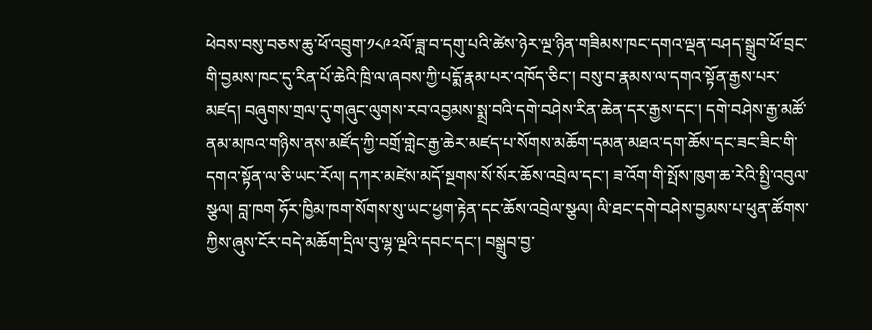ཕེབས་བསུ་བཅས་ཆུ་ཕོ་འབྲུག་༡༨༩༢ལོ་ཟླ་བ་དགུ་པའི་ཚེས་ཉེར་ལྔ་ཉིན་གཟིམས་ཁང་དགའ་ལྡན་བཤད་སྒྲུབ་ཕོ་བྲང་གི་བྱམས་ཁང་དུ་རིན་པོ་ཆེའི་ཁྲི་ལ་ཞབས་ཀྱི་པདྨོ་རྣམ་པར་འཁོད་ཅིང་། བསུ་བ་རྣམས་ལ་དགའ་སྟོན་རྒྱས་པར་མཛད། བཞུགས་གྲལ་དུ་གཞུང་ལུགས་རབ་འབྱམས་སྨྲ་བའི་དགེ་བཤེས་རིན་ཆེན་དར་རྒྱས་དང་། དགེ་བཤེས་རྒྱ་མཚོ་ནམ་མཁའ་གཉིས་ནས་མཛོད་ཀྱི་བགྲོ་གླེང་རྒྱ་ཆེར་མཛད་པ་སོགས་མཆོག་དམན་མཐའ་དག་ཆོས་དང་ཟང་ཟིང་གི་དགའ་སྟོན་ལ་ཅི་ཡང་རོལ། དཀར་མཛེས་མདོ་སྔགས་སོ་སོར་ཆོས་འབྲེལ་དང་། ཟ་འོག་གི་སྤོས་ཁུག་ཆ་རེའི་སྤྱི་འབུལ་སྩལ། བླ་ཁག ཧོར་ཁྱིམ་ཁག་སོགས་སུ་ཡང་ཕྱག་རྟེན་དང་ཆོས་འབྲེལ་སྩལ། ལི་ཐང་དགེ་བཤེས་བྱམས་པ་ཕུན་ཚོགས་ཀྱིས་ཞུས་ངོར་བདེ་མཆོག་དྲིལ་བུ་ལྷ་ལྔའི་དབང་དང་། བསྒྲུབ་བྱ་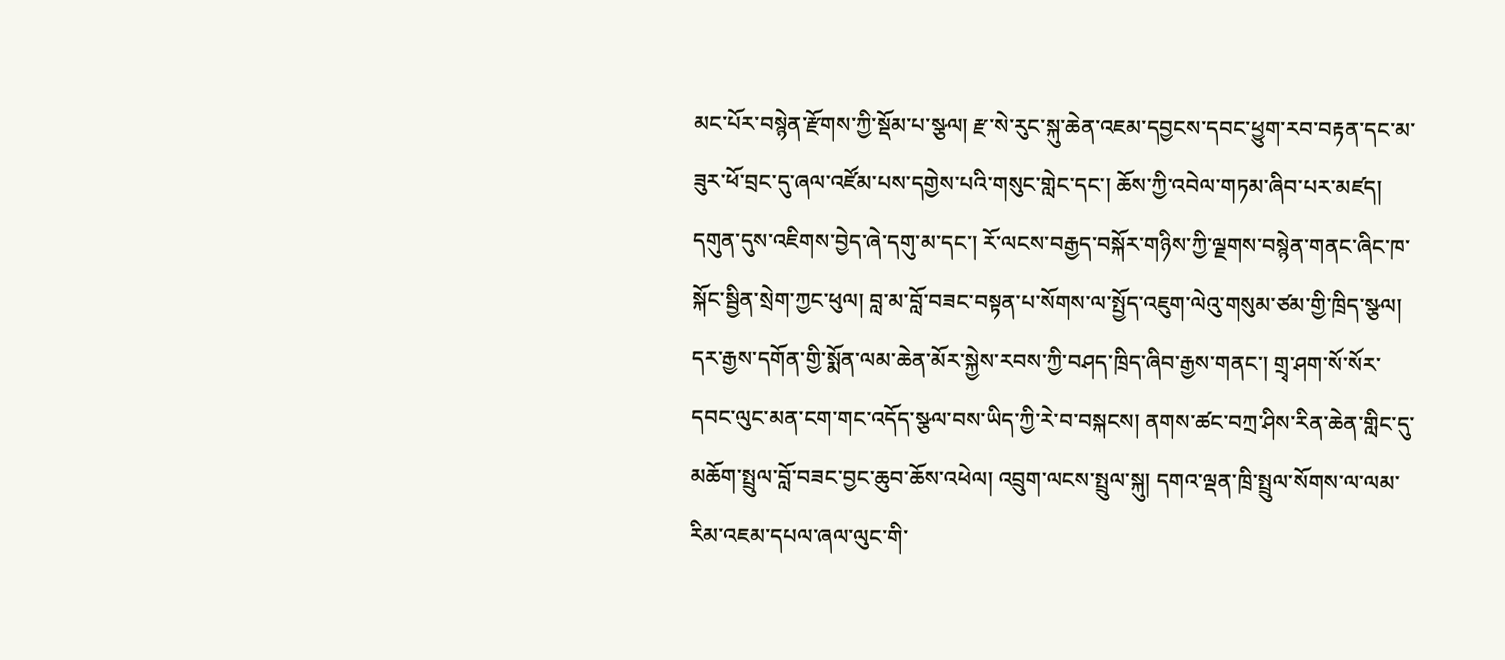མང་པོར་བསྙེན་རྫོགས་ཀྱི་སྡོམ་པ་སྩལ། རྫ་སེ་རུང་སྐུ་ཆེན་འཇམ་དབྱངས་དབང་ཕྱུག་རབ་བརྟན་དང་མ་ཟུར་ཕོ་བྲང་དུ་ཞལ་འཛོམ་པས་དགྱེས་པའི་གསུང་གླེང་དང་། ཆོས་ཀྱི་འབེལ་གཏམ་ཞིབ་པར་མཛད། དགུན་དུས་འཇིགས་བྱེད་ཞེ་དགུ་མ་དང་། རོ་ལངས་བརྒྱད་བསྐོར་གཉིས་ཀྱི་ལྗགས་བསྙེན་གནང་ཞིང་ཁ་སྐོང་སྦྱིན་སྲེག་ཀྱང་ཕུལ། བླ་མ་བློ་བཟང་བསྟན་པ་སོགས་ལ་སྤྱོད་འཇུག་ལེའུ་གསུམ་ཙམ་གྱི་ཁྲིད་སྩལ། དར་རྒྱས་དགོན་གྱི་སྨོན་ལམ་ཆེན་མོར་སྐྱེས་རབས་ཀྱི་བཤད་ཁྲིད་ཞིབ་རྒྱས་གནང་། གྲྭ་ཤག་སོ་སོར་དབང་ལུང་མན་ངག་གང་འདོད་སྩལ་བས་ཡིད་ཀྱི་རེ་བ་བསྐངས། ནགས་ཚང་བཀྲ་ཤིས་རིན་ཆེན་གླིང་དུ་མཆོག་སྤྲུལ་བློ་བཟང་བྱང་ཆུབ་ཆོས་འཕེལ། འབྲུག་ལངས་སྤྲུལ་སྐུ། དགའ་ལྡན་ཁྲི་སྤྲུལ་སོགས་ལ་ལམ་རིམ་འཇམ་དཔལ་ཞལ་ལུང་གི་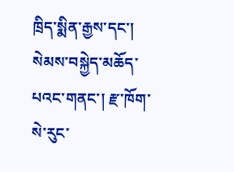ཁྲིད་སྨིན་རྒྱས་དང་། སེམས་བསྐྱེད་མཆོད་པའང་གནང་། རྫ་ཁོག་སེ་རུང་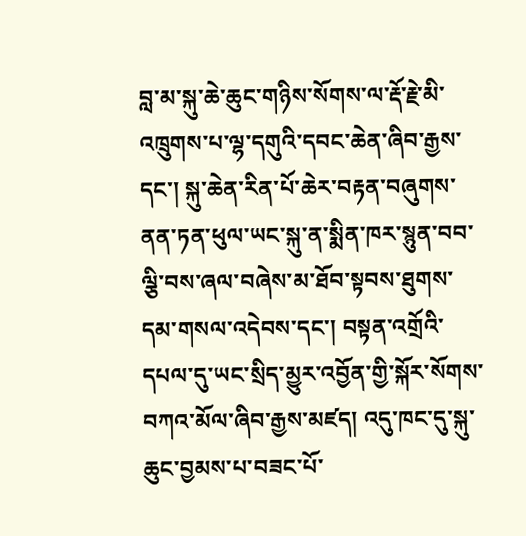བླ་མ་སྐུ་ཆེ་ཆུང་གཉིས་སོགས་ལ་རྡོ་རྗེ་མི་འཁྲུགས་པ་ལྷ་དགུའི་དབང་ཆེན་ཞིབ་རྒྱས་དང་། སྐུ་ཆེན་རིན་པོ་ཆེར་བརྟན་བཞུགས་ནན་ཏན་ཕུལ་ཡང་སྐུ་ན་སྨིན་ཁར་སྙུན་བབ་ལྕི་བས་ཞལ་བཞེས་མ་ཐོབ་སྟབས་ཐུགས་དམ་གསལ་འདེབས་དང་། བསྟན་འགྲོའི་དཔལ་དུ་ཡང་སྲིད་མྱུར་འབྱོན་གྱི་སྐོར་སོགས་བཀའ་མོལ་ཞིབ་རྒྱས་མཛད། འདུ་ཁང་དུ་སྐུ་ཆུང་བྱམས་པ་བཟང་པོ་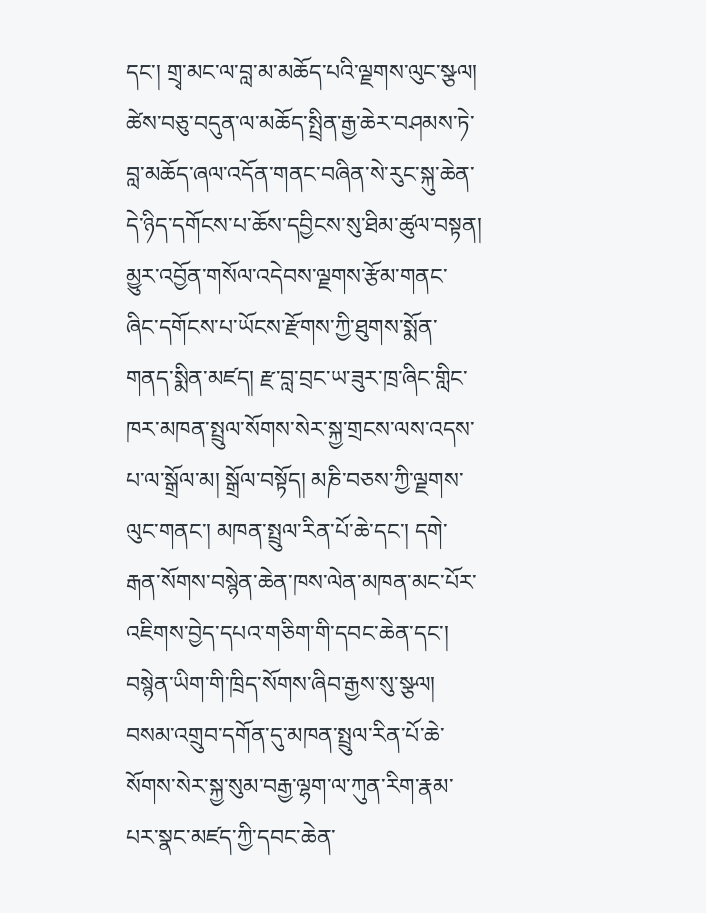དང་། གྲྭ་མང་ལ་བླ་མ་མཆོད་པའི་ལྗགས་ལུང་སྩལ། ཚེས་བཅུ་བདུན་ལ་མཆོད་སྤྲིན་རྒྱ་ཆེར་བཤམས་ཏེ་བླ་མཆོད་ཞལ་འདོན་གནང་བཞིན་སེ་རུང་སྐུ་ཆེན་དེ་ཉིད་དགོངས་པ་ཆོས་དབྱིངས་སུ་ཐིམ་ཚུལ་བསྟན། མྱུར་འབྱོན་གསོལ་འདེབས་ལྗགས་རྩོམ་གནང་ཞིང་དགོངས་པ་ཡོངས་རྫོགས་ཀྱི་ཐུགས་སྨོན་གནད་སྨིན་མཛད། རྫ་བླ་བྲང་ཡ་ཟུར་ཁྲ་ཞིང་གླིང་ཁར་མཁན་སྤྲུལ་སོགས་སེར་སྐྱ་གྲངས་ལས་འདས་པ་ལ་སྒྲོལ་མ། སྒྲོལ་བསྟོད། མཎི་བཅས་ཀྱི་ལྗགས་ལུང་གནང་། མཁན་སྤྲུལ་རིན་པོ་ཆེ་དང་། དགེ་རྒན་སོགས་བསྙེན་ཆེན་ཁས་ལེན་མཁན་མང་པོར་འཇིགས་བྱེད་དཔའ་གཅིག་གི་དབང་ཆེན་དང་། བསྙེན་ཡིག་གི་ཁྲིད་སོགས་ཞིབ་རྒྱས་སུ་སྩལ། བསམ་འགྲུབ་དགོན་དུ་མཁན་སྤྲུལ་རིན་པོ་ཆེ་སོགས་སེར་སྐྱ་སུམ་བརྒྱ་ལྷག་ལ་ཀུན་རིག་རྣམ་པར་སྣང་མཛད་ཀྱི་དབང་ཆེན་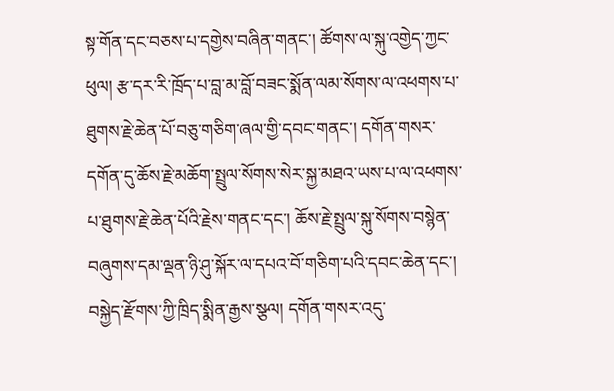སྟ་གོན་དང་བཅས་པ་དགྱེས་བཞིན་གནང་། ཚོགས་ལ་སྐུ་འགྱེད་ཀྱང་ཕུལ། རྩ་དར་རི་ཁྲོད་པ་བླ་མ་བློ་བཟང་སྨོན་ལམ་སོགས་ལ་འཕགས་པ་ཐུགས་རྗེ་ཆེན་པོ་བཅུ་གཅིག་ཞལ་གྱི་དབང་གནང་། དགོན་གསར་དགོན་དུ་ཆོས་རྗེ་མཆོག་སྤྲུལ་སོགས་སེར་སྐྱ་མཐའ་ཡས་པ་ལ་འཕགས་པ་ཐུགས་རྗེ་ཆེན་པོའི་རྗེས་གནང་དང་། ཆོས་རྗེ་སྤྲུལ་སྐུ་སོགས་བསྙེན་བཞུགས་དམ་ལྡན་ཉི་ཤུ་སྐོར་ལ་དཔའ་བོ་གཅིག་པའི་དབང་ཆེན་དང་། བསྐྱེད་རྫོགས་ཀྱི་ཁྲིད་སྨིན་རྒྱས་སྩལ། དགོན་གསར་འདུ་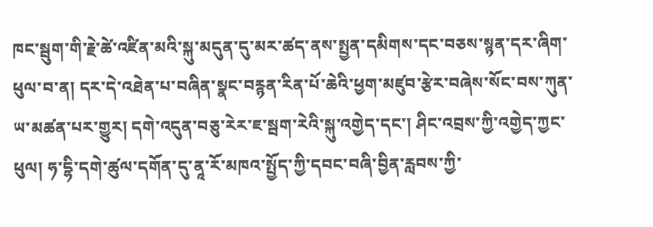ཁང་སྦུག་གི་རྗེ་ཚེ་འཛིན་མའི་སྐུ་མདུན་དུ་མར་ཚད་ནས་སྤྱན་དམིགས་དང་བཅས་སྙན་དར་ཞིག་ཕུལ་བ་ན། དར་དེ་འཐེན་པ་བཞིན་སྣང་བརྙན་རིན་པོ་ཆེའི་ཕྱག་མཛུབ་རྩེར་བཞེས་སོང་བས་ཀུན་ཡ་མཚན་པར་གྱུར། དགེ་འདུན་བཅུ་རེར་ཇ་སྦག་རེའི་སྐུ་འགྱེད་དང་། ཤིང་འབྲས་ཀྱི་འགྱེད་ཀྱང་ཕུལ། ཧ་དྷི་དགེ་ཚུལ་དགོན་དུ་ནཱ་རོ་མཁའ་སྤྱོད་ཀྱི་དབང་བཞི་བྱིན་རླབས་ཀྱི་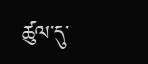ཚུལ་དུ་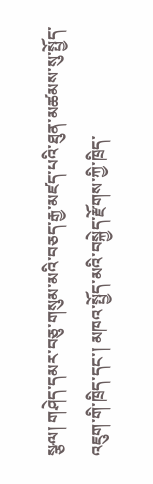སྩལ། གཤེད་དམར་བཅུ་གསུམ་མའི་བཅད་རྒྱ་མཛད་པའི་ཐུན་མཚམས་སུ་སྤྱོད་འཇུག་གི་ཁྲིད་དང་། མཁའ་སྤྱོད་མའི་བསྐྱེད་རྫོགས་ཀྱི་ཁྲིད་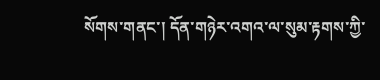སོགས་གནང་། དོན་གཉེར་འགའ་ལ་སུམ་རྟགས་ཀྱི་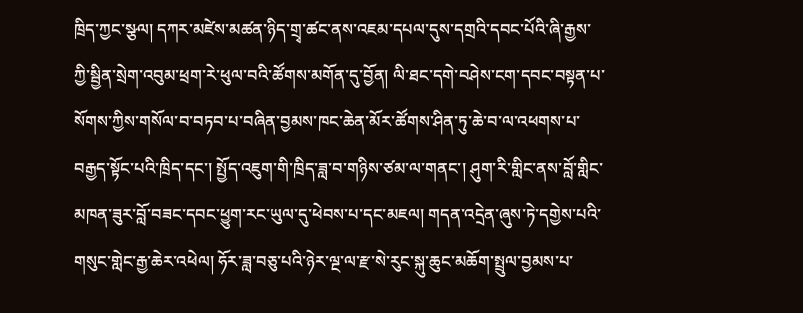ཁྲིད་ཀྱང་སྩལ། དཀར་མཛེས་མཚན་ཉིད་གྲྭ་ཚང་ནས་འཇམ་དཔལ་དུས་དགྲའི་དབང་པོའི་ཞི་རྒྱས་ཀྱི་སྦྱིན་སྲེག་འབུམ་ཕྲག་རེ་ཕུལ་བའི་ཚོགས་མགོན་དུ་བྱོན། ལི་ཐང་དགེ་བཤེས་ངག་དབང་བསྟན་པ་སོགས་ཀྱིས་གསོལ་བ་བཏབ་པ་བཞིན་བྱམས་ཁང་ཆེན་མོར་ཚོགས་ཤིན་ཏུ་ཆེ་བ་ལ་འཕགས་པ་བརྒྱད་སྟོང་པའི་ཁྲིད་དང་། སྤྱོད་འཇུག་གི་ཁྲིད་ཟླ་བ་གཉིས་ཙམ་ལ་གནང་། ཤུག་རི་གླིང་ནས་བློ་གླིང་མཁན་ཟུར་བློ་བཟང་དབང་ཕྱུག་རང་ཡུལ་དུ་ཕེབས་པ་དང་མཇལ། གདན་འདྲེན་ཞུས་ཏེ་དགྱེས་པའི་གསུང་གླེང་རྒྱ་ཆེར་འཕེལ། ཧོར་ཟླ་བཅུ་པའི་ཉེར་ལྔ་ལ་རྫ་སེ་རུང་སྐུ་ཆུང་མཆོག་སྤྲུལ་བྱམས་པ་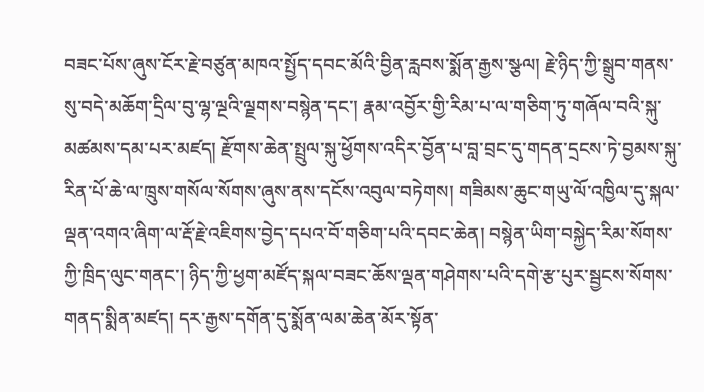བཟང་པོས་ཞུས་ངོར་རྗེ་བཙུན་མཁའ་སྤྱོད་དབང་མོའི་བྱིན་རླབས་སྨོན་རྒྱས་སྩལ། རྗེ་ཉིད་ཀྱི་སྒྲུབ་གནས་སུ་བདེ་མཆོག་དྲིལ་བུ་ལྷ་ལྔའི་ལྗགས་བསྙེན་དང་། རྣམ་འབྱོར་གྱི་རིམ་པ་ལ་གཅིག་ཏུ་གཞོལ་བའི་སྐུ་མཚམས་དམ་པར་མཛད། རྫོགས་ཆེན་སྤྲུལ་སྐུ་ཕྱོགས་འདིར་བྱོན་པ་བླ་བྲང་དུ་གདན་དྲངས་ཏེ་བྱམས་སྐུ་རིན་པོ་ཆེ་ལ་ཁྲུས་གསོལ་སོགས་ཞུས་ནས་དངོས་འབུལ་བཏེགས། གཟིམས་ཆུང་གཡུ་ལོ་འཁྱིལ་དུ་སྐལ་ལྡན་འགའ་ཞིག་ལ་རྡོ་རྗེ་འཇིགས་བྱེད་དཔའ་བོ་གཅིག་པའི་དབང་ཆེན། བསྙེན་ཡིག་བསྐྱེད་རིམ་སོགས་ཀྱི་ཁྲིད་ལུང་གནང་། ཉིད་ཀྱི་ཕྱག་མཛོད་སྐལ་བཟང་ཆོས་ལྡན་གཤེགས་པའི་དགེ་རྩ་པུར་སྦྱངས་སོགས་གནད་སྨིན་མཛད། དར་རྒྱས་དགོན་དུ་སྨོན་ལམ་ཆེན་མོར་སྟོན་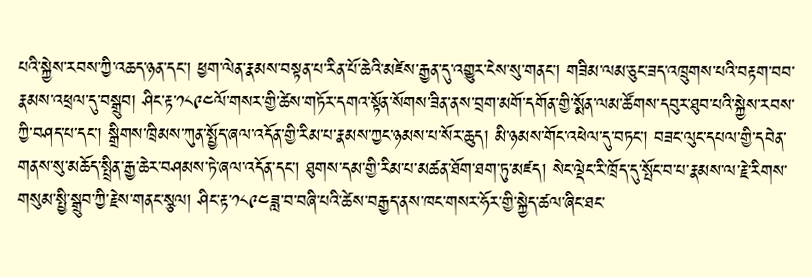པའི་སྐྱེས་རབས་ཀྱི་འཆད་ཉན་དང་། ཕྱག་ལེན་རྣམས་བསྟན་པ་རིན་པོ་ཆེའི་མཛེས་རྒྱན་དུ་འགྱུར་ངེས་སུ་གནང་། གཟིམ་ལམ་ཅུང་ཟད་འཁྲུགས་པའི་བརྟག་བབ་རྣམས་འཕྲལ་དུ་བསྒྲུབ། ཤིང་རྟ་༡༨༩༤ལོ་གསར་གྱི་ཚེས་གཏོར་དགའ་སྟོན་སོགས་ཟིན་ནས་བྲག་མགོ་དགོན་གྱི་སྨོན་ལམ་ཚོགས་དབུར་ཐུབ་པའི་སྐྱེས་རབས་ཀྱི་བཤད་པ་དང་། སྒྲིགས་ཁྲིམས་ཀུན་སྤྱོད་ཞལ་འདོན་གྱི་རིམ་པ་རྣམས་ཀྱང་ཉམས་པ་སོར་ཆུད། མི་ཉམས་གོང་འཕེལ་དུ་བཏང་། བཟང་ལུང་དཔལ་གྱི་དབེན་གནས་སུ་མཆོད་སྤྲིན་རྒྱ་ཆེར་བཤམས་ཏེ་ཞལ་འདོན་དང་། ཐུགས་དམ་གྱི་རིམ་པ་མཚན་ཐོག་ཐག་ཏུ་མཛད། སེང་ལྡེང་རི་ཁྲོད་དུ་སྤོང་བ་པ་རྣམས་ལ་རྗེ་རིགས་གསུམ་སྤྱི་སྒྲུབ་ཀྱི་རྗེས་གནང་སྩལ། ཤིང་རྟ་༡༨༩༤ཟླ་བ་བཞི་པའི་ཚེས་བརྒྱད་ནས་ཁང་གསར་ཧོར་གྱི་སྐྱེད་ཚལ་ཞིང་ཐང་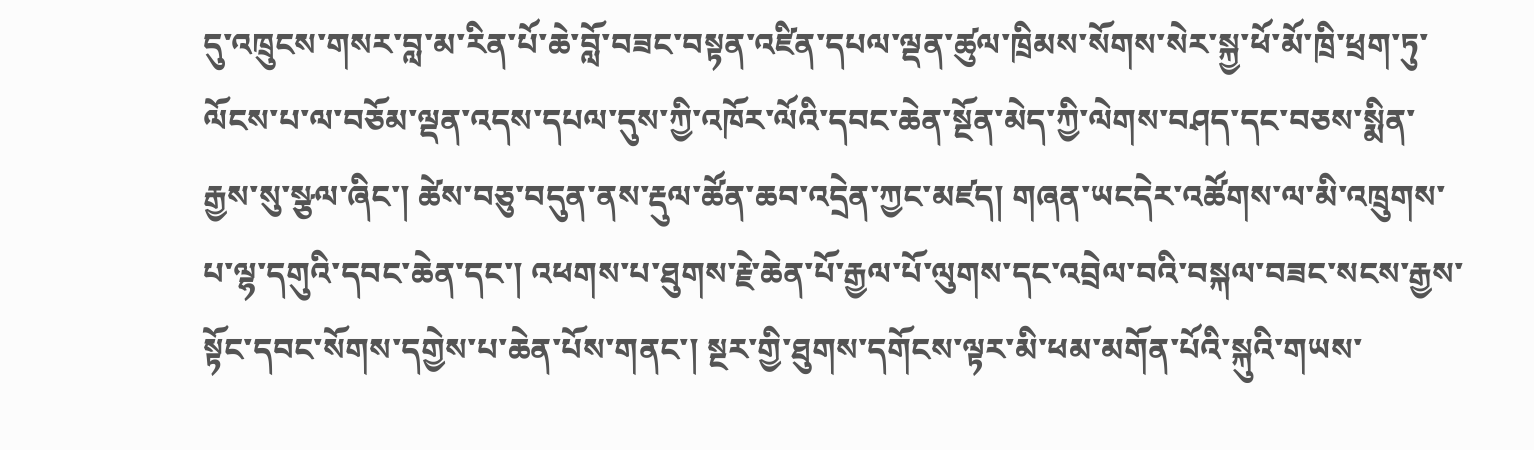དུ་འཁྲུངས་གསར་བླ་མ་རིན་པོ་ཆེ་བློ་བཟང་བསྟན་འཛིན་དཔལ་ལྡན་ཚུལ་ཁྲིམས་སོགས་སེར་སྐྱ་ཕོ་མོ་ཁྲི་ཕྲག་ཏུ་ལོངས་པ་ལ་བཅོམ་ལྡན་འདས་དཔལ་དུས་ཀྱི་འཁོར་ལོའི་དབང་ཆེན་སྔོན་མེད་ཀྱི་ལེགས་བཤད་དང་བཅས་སྨིན་རྒྱས་སུ་སྩལ་ཞིང་། ཚེས་བཅུ་བདུན་ནས་རྡུལ་ཚོན་ཆབ་འདྲེན་ཀྱང་མཛད། གཞན་ཡངདེར་འཚོགས་ལ་མི་འཁྲུགས་པ་ལྷ་དགུའི་དབང་ཆེན་དང་། འཕགས་པ་ཐུགས་རྗེ་ཆེན་པོ་རྒྱལ་པོ་ལུགས་དང་འབྲེལ་བའི་བསྐལ་བཟང་སངས་རྒྱས་སྟོང་དབང་སོགས་དགྱེས་པ་ཆེན་པོས་གནང་། སྔར་གྱི་ཐུགས་དགོངས་ལྟར་མི་ཕམ་མགོན་པོའི་སྐུའི་གཡས་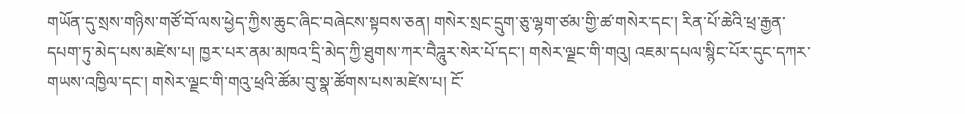གཡོན་དུ་སྲས་གཉིས་གཙོ་བོ་ལས་ཕྱེད་ཀྱིས་ཆུང་ཞིང་བཞེངས་སྟབས་ཅན། གསེར་སྲང་དྲུག་ཅུ་ལྷག་ཙམ་གྱི་ཚ་གསེར་དང་། རིན་པོ་ཆེའི་ཕྲ་རྒྱན་དཔག་ཏུ་མེད་པས་མཛེས་པ། ཁྱར་པར་ནམ་མཁའ་དྲི་མེད་ཀྱི་ཐུགས་ཀར་བཻཌཱུར་སེར་པོ་དང་། གསེར་ལྗང་གི་གའུ། འཇམ་དཔལ་སྙིང་པོར་དུང་དཀར་གཡས་འཁྱིལ་དང་། གསེར་ལྗང་གི་གའུ་ཕྲའི་ཚོམ་བུ་སྣ་ཚོགས་པས་མཛེས་པ། ངོ་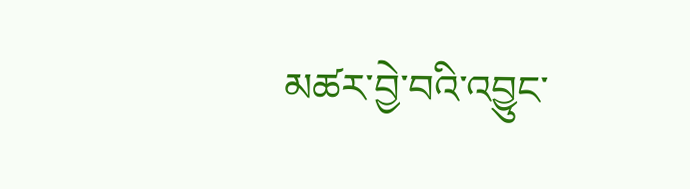མཚར་བྱེ་བའི་འབྱུང་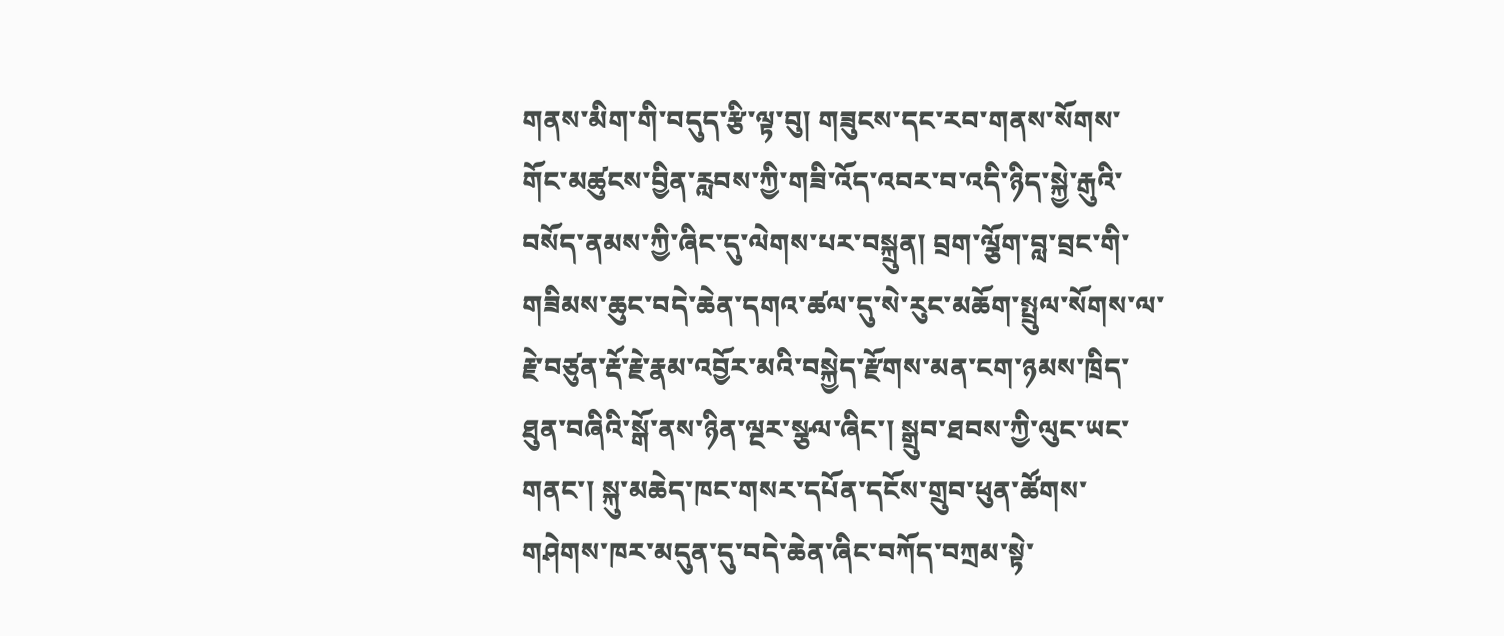གནས་མིག་གི་བདུད་རྩི་ལྟ་བུ། གཟུངས་དང་རབ་གནས་སོགས་གོང་མཚུངས་བྱིན་རླབས་ཀྱི་གཟི་འོད་འབར་བ་འདི་ཉིད་སྐྱེ་རྒུའི་བསོད་ནམས་ཀྱི་ཞིང་དུ་ལེགས་པར་བསྐྲུན། བྲག་ལྕོག་བླ་བྲང་གི་གཟིམས་ཆུང་བདེ་ཆེན་དགའ་ཚལ་དུ་སེ་རུང་མཆོག་སྤྲུལ་སོགས་ལ་རྗེ་བཙུན་རྡོ་རྗེ་རྣམ་འབྱོར་མའི་བསྐྱེད་རྫོགས་མན་ངག་ཉམས་ཁྲིད་ཐུན་བཞིའི་སྒོ་ནས་ཉིན་ལྔར་སྩལ་ཞིང་། སྒྲུབ་ཐབས་ཀྱི་ལུང་ཡང་གནང་། སྐུ་མཆེད་ཁང་གསར་དཔོན་དངོས་གྲུབ་ཕུན་ཚོགས་གཤེགས་ཁར་མདུན་དུ་བདེ་ཆེན་ཞིང་བཀོད་བཀྲམ་སྟེ་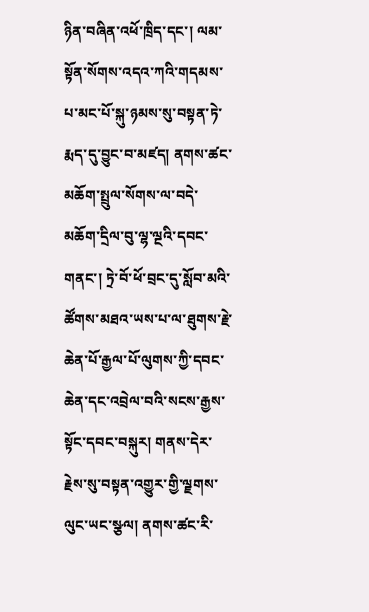ཉིན་བཞིན་འཕོ་ཁྲིད་དང་། ལམ་སྟོན་སོགས་འདའ་ཀའི་གདམས་པ་མང་པོ་སྐུ་ཉམས་སུ་བསྟན་ཏེ་རྨད་དུ་བྱུང་བ་མཛད། ནགས་ཚང་མཆོག་སྤྲུལ་སོགས་ལ་བདེ་མཆོག་དྲིལ་བུ་ལྷ་ལྔའི་དབང་གནང་། ཏྲེ་བོ་ཕོ་བྲང་དུ་སློབ་མའི་ཚོགས་མཐའ་ཡས་པ་ལ་ཐུགས་རྗེ་ཆེན་པོ་རྒྱལ་པོ་ལུགས་ཀྱི་དབང་ཆེན་དང་འབྲེལ་བའི་སངས་རྒྱས་སྟོང་དབང་བསྐུར། གནས་དེར་རྗེས་སུ་བསྟན་འགྱུར་གྱི་ལྗགས་ལུང་ཡང་སྩལ། ནགས་ཚང་རི་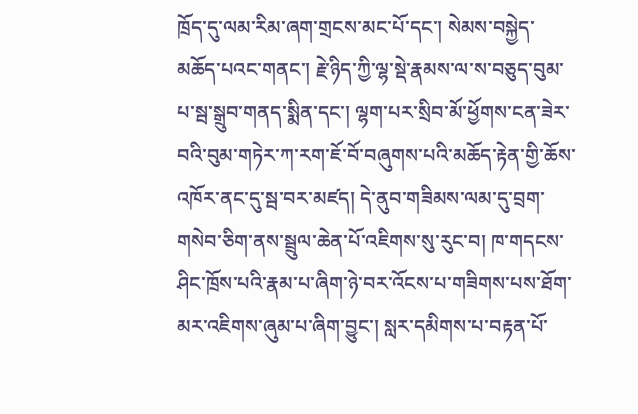ཁྲོད་དུ་ལམ་རིམ་ཞག་གྲངས་མང་པོ་དང་། སེམས་བསྐྱེད་མཆོད་པའང་གནང་། རྗེ་ཉིད་ཀྱི་ལྷ་སྡེ་རྣམས་ལ་ས་བཅུད་བུམ་པ་སྦ་སྒྲུབ་གནད་སྨིན་དང་། ལྷག་པར་སྲིབ་མོ་ཕྱོགས་ངན་ཟེར་བའི་བུམ་གཏེར་ཀ་རག་ཇོ་བོ་བཞུགས་པའི་མཆོད་རྟེན་གྱི་ཆོས་འཁོར་ནང་དུ་སྦ་བར་མཛད། དེ་ནུབ་གཟིམས་ལམ་དུ་བྲག་གསེབ་ཅིག་ནས་སྦྲུལ་ཆེན་པོ་འཇིགས་སུ་རུང་བ། ཁ་གདངས་ཤིང་ཁྲོས་པའི་རྣམ་པ་ཞིག་ཉེ་བར་འོངས་པ་གཟིགས་པས་ཐོག་མར་འཇིགས་ཞུམ་པ་ཞིག་བྱུང་། སླར་དམིགས་པ་བརྟན་པོ་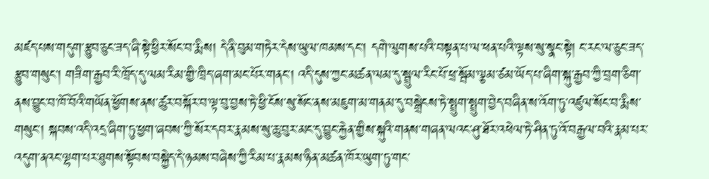མཛད་པས་གདུག་རྩུབ་ཅུང་ཟད་ཞི་སྟེ་ཕྱིར་སོང་བ་རྨིས། དེ་ནི་བུམ་གཏེར་དེས་ཡུལ་ཁམས་དང་། དགེ་ལུགས་པའི་བསྟན་པ་ལ་ཕན་པའི་ལྟས་སུ་སྣང་སྟེ། ང་རང་ལ་ཅུང་ཟད་རྩུབ་གསུང་། གཟིག་རྒྱབ་རི་ཁྲོད་དུ་ལམ་རིམ་གྱི་ཁྲིད་ཞག་མང་པོར་གནང་། འདི་དུས་ཀྱང་མཚན་ལམ་དུ་སྦྲུལ་རིང་པོ་ཕྲ་སྦོམ་ལྕམ་ཙམ་ཡོད་པ་ཞིག་སྐུ་རྒྱབ་ཀྱི་བྲག་ཅིག་ནས་བྱུང་བ་ཁོ་བོའི་གཡོན་ཕྱོགས་ནས་ཚུར་བསྐོར་བ་ལྟ་བུ་བྱས་ཏེ་ཕྱི་ངོས་སུ་སོང་ནས་མཇུག་མ་གནམ་དུ་བསྒྲེངས་ཏེ་སྤྲུག་སྤྲུག་བྱེད་བཞིན་ས་འོག་ཏུ་འཛུལ་སོང་བ་རྨིས་གསུང་། སྐབས་འདི་འདྲ་ཞིག་ཏུ་ཕྱག་ཞབས་ཀྱི་སོར་དབར་རྣམས་སུ་ཆུ་བུར་མང་དུ་བྱུང་རྐྱེན་གྱིས་སྐུའི་གནས་གཞན་ལའང་ཤུ་ཐོར་འཕེལ་ཏེ་ཤིན་ཏུ་འོ་བརྒྱལ་བའི་རྣམ་པར་འདུག་ནའང་ལྷག་པར་ཐུགས་སྟོབས་བསྐྱེད་དེ་ཉམས་བཞེས་ཀྱི་རིམ་པ་རྣམས་ཉིན་མཚན་ཁོར་ཡུག་ཏུ་གང་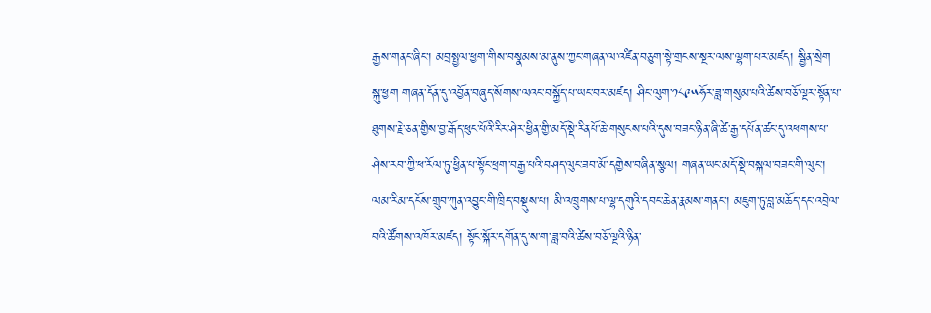རྒྱས་གནང་ཞིང་། མབྲསྤྱལ་ཕྱག་གིས་བསྣམས་མ་ནུས་ཀྱང་གཞན་ལ་འཛིན་བཅུག་སྟེ་གྲངས་སྔར་ལས་ལྷག་པར་མཛད། སྦྱིན་སྲེག སྐུ་ཕྱག གཞན་དོན་དུ་འབྱོན་བཞུད་སོགས་ལའང་བསྐྱོད་པ་ཡང་བར་མཛད། ཤིང་ལུག་༡༨༩༥ཧོར་ཟླ་གསུམ་པའི་ཚེས་བཅོ་ལྔར་སྟོན་པ་ཐུགས་རྗེ་ཅན་གྱིས་བྱ་རྒོད་ཕུང་པོའི་རིར་ཤེར་ཕྱིན་གྱི་མདོ་སྡེ་རིནཔོ་ཆེ་གསུངས་པའི་དུས་བཟང་ཉིན་ཞི་ཚེ་རྒྱ་དཔོན་ཚང་དུ་འཕགས་པ་ཤེས་རབ་ཀྱི་ཕ་རོལ་ཏུ་ཕྱིན་པ་སྟོང་ཕྲག་བརྒྱ་པའི་བཤད་ལུང་ཟབ་མོ་དགྱེས་བཞིན་སྩལ། གཞན་ཡང་མདོ་སྡེ་བསྐལ་བཟང་གི་ལུང་། ལམ་རིམ་དངོས་གྲུབ་ཀུན་འབྱུང་གི་ཁྲིད་བསྡུས་པ། མི་འཁྲུགས་པ་ལྷ་དགུའི་དབང་ཆེན་རྣམས་གནང་། མཇུག་ཏུ་བླ་མཆོད་དང་འབྲེལ་བའི་ཚོགས་འཁོར་མཛད། སྟོང་སྐོར་དགོན་དུ་ས་ག་ཟླ་བའི་ཚེས་བཅོ་ལྔའི་ཉིན་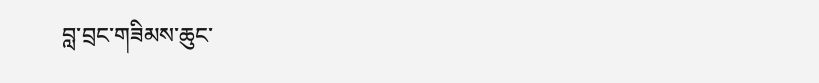བླ་བྲང་གཟིམས་ཆུང་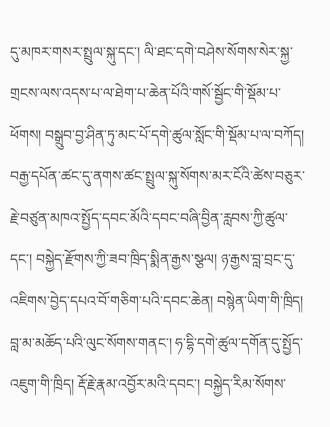དུ་མཁར་གསར་སྤྲུལ་སྐུ་དང་། ལི་ཐང་དགེ་བཤེས་སོགས་སེར་སྐྱ་གྲངས་ལས་འདས་པ་ལ་ཐེག་པ་ཆེན་པོའི་གསོ་སྦྱོང་གི་སྡོམ་པ་ཕོགས། བསྒྲུབ་བྱ་ཤིན་ཏུ་མང་པོ་དགེ་ཚུལ་སློང་གི་སྡོམ་པ་ལ་བཀོད། བརྒྱ་དཔོན་ཚང་དུ་ནགས་ཚང་སྤྲུལ་སྐུ་སོགས་མར་ངོའི་ཚེས་བཅུར་རྗེ་བཙུན་མཁའ་སྤྱོད་དབང་མོའི་དབང་བཞི་བྱིན་རླབས་ཀྱི་ཚུལ་དང་། བསྐྱེད་རྫོགས་ཀྱི་ཟབ་ཁྲིད་སྨིན་རྒྱས་སྩལ། ཉ་རྒྱས་བླ་བྲང་དུ་འཇིགས་བྱེད་དཔའ་བོ་གཅིག་པའི་དབང་ཆེན། བསྙེན་ཡིག་གི་ཁྲིད། བླ་མ་མཆོད་པའི་ལུང་སོགས་གནང་། ཧ་དྷི་དགེ་ཚུལ་དགོན་དུ་སྤྱོད་འཇུག་གི་ཁྲིད། རྡོ་རྗེ་རྣམ་འབྱོར་མའི་དབང་། བསྐྱེད་རིམ་སོགས་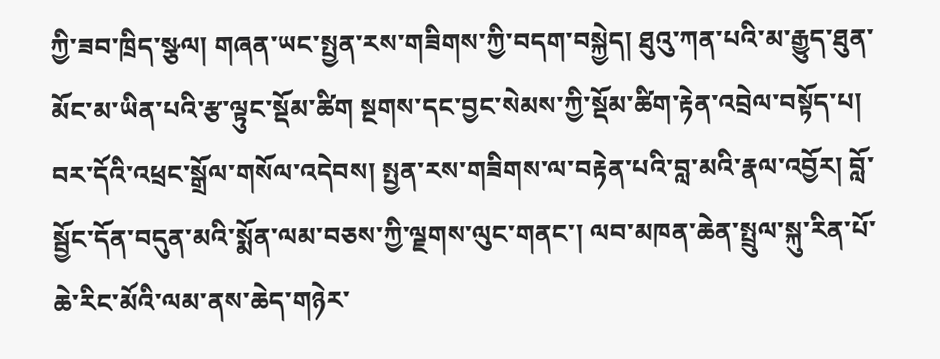ཀྱི་ཟབ་ཁྲིད་སྩལ། གཞན་ཡང་སྤྱན་རས་གཟིགས་ཀྱི་བདག་བསྐྱེད། ཐུའུ་ཀན་པའི་མ་རྒྱུད་ཐུན་མོང་མ་ཡིན་པའི་རྩ་ལྟུང་སྡོམ་ཚིག སྔགས་དང་བྱང་སེམས་ཀྱི་སྡོམ་ཚིག་རྟེན་འབྲེལ་བསྟོད་པ། བར་དོའི་འཕྲང་སྒྲོལ་གསོལ་འདེབས། སྤྱན་རས་གཟིགས་ལ་བརྟེན་པའི་བླ་མའི་རྣལ་འབྱོར། བློ་སྦྱོང་དོན་བདུན་མའི་སྨོན་ལམ་བཅས་ཀྱི་ལྗགས་ལུང་གནང་། ལབ་མཁན་ཆེན་སྤྲུལ་སྐུ་རིན་པོ་ཆེ་རིང་མོའི་ལམ་ནས་ཆེད་གཉེར་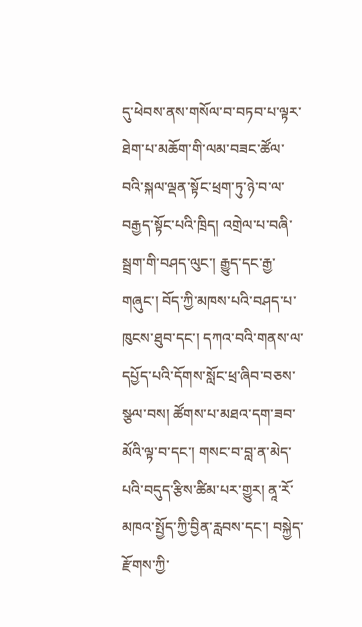དུ་ཕེབས་ནས་གསོལ་བ་བཏབ་པ་ལྟར་ཐེག་པ་མཆོག་གི་ལམ་བཟང་ཚོལ་བའི་སྐལ་ལྡན་སྟོང་ཕྲག་ཏུ་ཉེ་བ་ལ་བརྒྱད་སྟོང་པའི་ཁྲིད། འགྲེལ་པ་བཞི་སྦྲག་གི་བཤད་ལུང་། རྒྱུད་དང་རྒྱ་གཞུང་། བོད་ཀྱི་མཁས་པའི་བཤད་པ་ཁུངས་ཐུབ་དང་། དཀའ་བའི་གནས་ལ་དཔྱོད་པའི་དོགས་སློང་ཕྲ་ཞིབ་བཅས་སྩལ་བས། ཚོགས་པ་མཐའ་དག་ཟབ་མོའི་ལྟ་བ་དང་། གསང་བ་བླ་ན་མེད་པའི་བདུད་རྩིས་ཚིམ་པར་གྱུར། ནཱ་རོ་མཁའ་སྤྱོད་ཀྱི་བྱིན་རླབས་དང་། བསྐྱེད་རྫོགས་ཀྱི་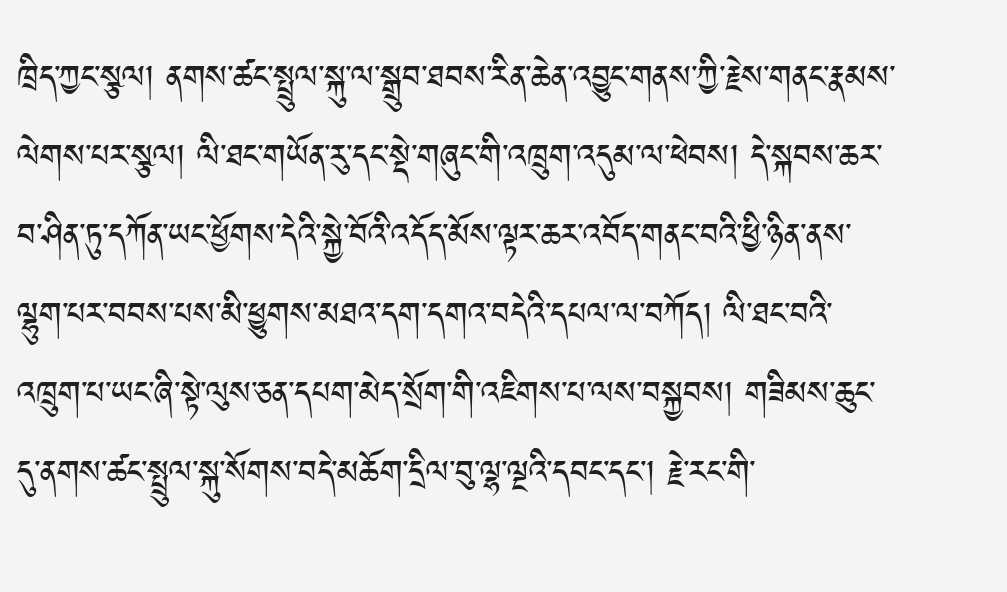ཁྲིད་ཀྱང་སྩལ། ནགས་ཚང་སྤྲུལ་སྐུ་ལ་སྒྲུབ་ཐབས་རིན་ཆེན་འབྱུང་གནས་ཀྱི་རྗེས་གནང་རྣམས་ལེགས་པར་སྩལ། ལི་ཐང་གཡོན་རུ་དང་སྡེ་གཞུང་གི་འཁྲུག་འདུམ་ལ་ཕེབས། དེ་སྐབས་ཆར་བ་ཤིན་ཏུ་དཀོན་ཡང་ཕྱོགས་དེའི་སྐྱེ་བོའི་འདོད་མོས་ལྟར་ཆར་འབོད་གནང་བའི་ཕྱི་ཉིན་ནས་ལྷུག་པར་བབས་པས་མི་ཕྱུགས་མཐའ་དག་དགའ་བདེའི་དཔལ་ལ་བཀོད། ལི་ཐང་བའི་འཁྲུག་པ་ཡང་ཞི་སྟེ་ལུས་ཅན་དཔག་མེད་སྲོག་གི་འཇིགས་པ་ལས་བསྐྱབས། གཟིམས་ཆུང་དུ་ནགས་ཚང་སྤྲུལ་སྐུ་སོགས་བདེ་མཆོག་དྲིལ་བུ་ལྷ་ལྔའི་དབང་དང་། རྗེ་རང་གི་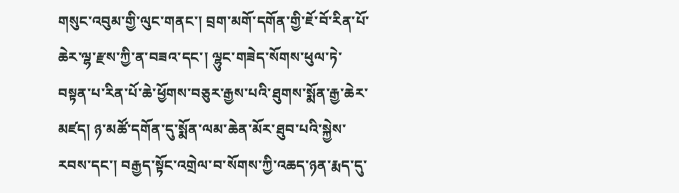གསུང་འབུམ་གྱི་ལུང་གནང་། བྲག་མགོ་དགོན་གྱི་ཇོ་བོ་རིན་པོ་ཆེར་ལྷ་རྫས་ཀྱི་ན་བཟའ་དང་། ལྷུང་གཟེད་སོགས་ཕུལ་ཏེ་བསྟན་པ་རིན་པོ་ཆེ་ཕྱོགས་བཅུར་རྒྱས་པའི་ཐུགས་སྨོན་རྒྱ་ཆེར་མཛད། ཉ་མཚོ་དགོན་དུ་སྨོན་ལམ་ཆེན་མོར་ཐུབ་པའི་སྐྱེས་རབས་དང་། བརྒྱད་སྟོང་འགྲེལ་བ་སོགས་ཀྱི་འཆད་ཉན་རྨད་དུ་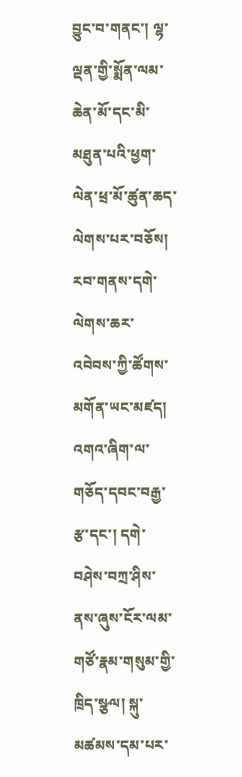བྱུང་བ་གནང་། ལྷ་ལྡན་གྱི་སྨོན་ལམ་ཆེན་མོ་དང་མི་མཐུན་པའི་ཕྱག་ལེན་ཕྲ་མོ་ཚུན་ཆད་ལེགས་པར་བཅོས། རབ་གནས་དགེ་ལེགས་ཆར་འབེབས་ཀྱི་ཚོགས་མགོན་ཡང་མཛད། འགའ་ཞིག་ལ་གཅོད་དབང་བརྒྱ་རྩ་དང་། དགེ་བཤེས་བཀྲ་ཤིས་ནས་ཞུས་ངོར་ལམ་གཙོ་རྣམ་གསུམ་གྱི་ཁྲིད་སྩལ། སྐུ་མཚམས་དམ་པར་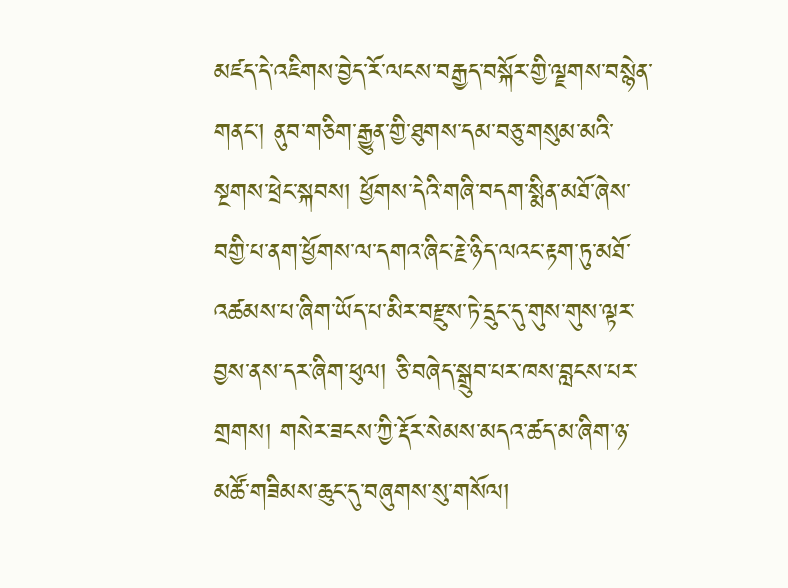མཛད་དེ་འཇིགས་བྱེད་རོ་ལངས་བརྒྱད་བསྐོར་གྱི་ལྗགས་བསྙེན་གནང་། ནུབ་གཅིག་རྒྱུན་གྱི་ཐུགས་དམ་བཅུ་གསུམ་མའི་སྔགས་ཕྲེང་སྐབས། ཕྱོགས་དེའི་གཞི་བདག་སྨིན་མཐོ་ཞེས་བགྱི་པ་ནག་ཕྱོགས་ལ་དགའ་ཞིང་རྗེ་ཉིད་ལའང་རྟག་ཏུ་མཐོ་འཚམས་པ་ཞིག་ཡོད་པ་མིར་བརྫུས་ཏེ་དྲུང་དུ་གུས་གུས་ལྟར་བྱས་ནས་དར་ཞིག་ཕུལ། ཅི་བཞེད་སྒྲུབ་པར་ཁས་བླངས་པར་གྲགས། གསེར་ཟངས་ཀྱི་རྡོར་སེམས་མདའ་ཚད་མ་ཞིག་ཉ་མཚོ་གཟིམས་ཆུང་དུ་བཞུགས་སུ་གསོལ།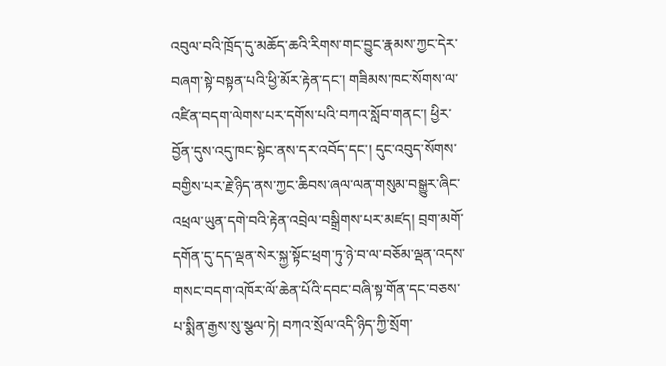འབུལ་བའི་ཁྲོད་དུ་མཆོད་ཆའི་རིགས་གང་བྱུང་རྣམས་ཀྱང་དེར་བཞག་སྟེ་བསྟན་པའི་ཕྱི་མོར་རྟེན་དང་། གཟིམས་ཁང་སོགས་ལ་འཛིན་བདག་ལེགས་པར་དགོས་པའི་བཀའ་སློབ་གནང་། ཕྱིར་བྱོན་དུས་འདུ་ཁང་སྟེང་ནས་དར་འབོད་དང་། དུང་འབུད་སོགས་བགྱིས་པར་རྗེ་ཉིད་ནས་ཀྱང་ཆིབས་ཞལ་ལན་གསུམ་བསྒྱུར་ཞིང་འཕྲལ་ཡུན་དགེ་བའི་རྟེན་འབྲེལ་བསྒྲིགས་པར་མཛད། བྲག་མགོ་དགོན་དུ་དད་ལྡན་སེར་སྐྱ་སྟོང་ཕྲག་ཏུ་ཉེ་བ་ལ་བཅོམ་ལྡན་འདས་གསང་བདག་འཁོར་ལོ་ཆེན་པོའི་དབང་བཞི་སྟ་གོན་དང་བཅས་པ་སྨིན་རྒྱས་སུ་སྩལ་ཏེ། བཀའ་སྲོལ་འདི་ཉིད་ཀྱི་སྲོག་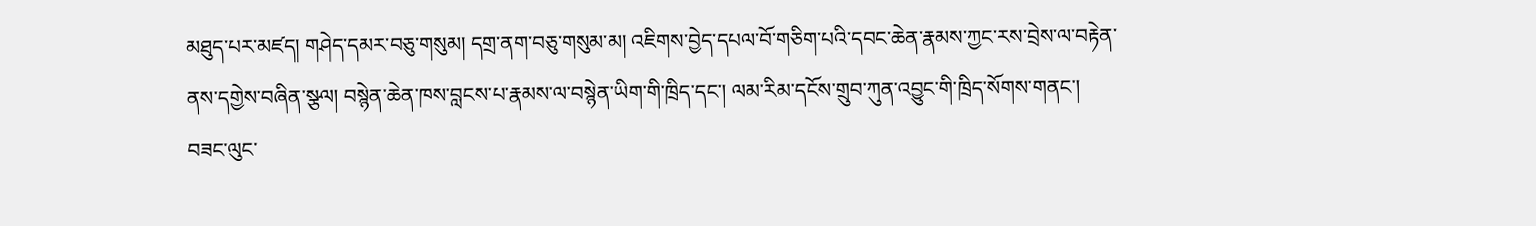མཐུད་པར་མཛད། གཤེད་དམར་བཅུ་གསུམ། དགྲ་ནག་བཅུ་གསུམ་མ། འཇིགས་བྱེད་དཔལ་བོ་གཅིག་པའི་དབང་ཆེན་རྣམས་ཀྱང་རས་བྲེས་ལ་བརྟེན་ནས་དགྱེས་བཞིན་སྩལ། བསྙེན་ཆེན་ཁས་བླངས་པ་རྣམས་ལ་བསྙེན་ཡིག་གི་ཁྲིད་དང་། ལམ་རིམ་དངོས་གྲུབ་ཀུན་འབྱུང་གི་ཁྲིད་སོགས་གནང་། བཟང་ལུང་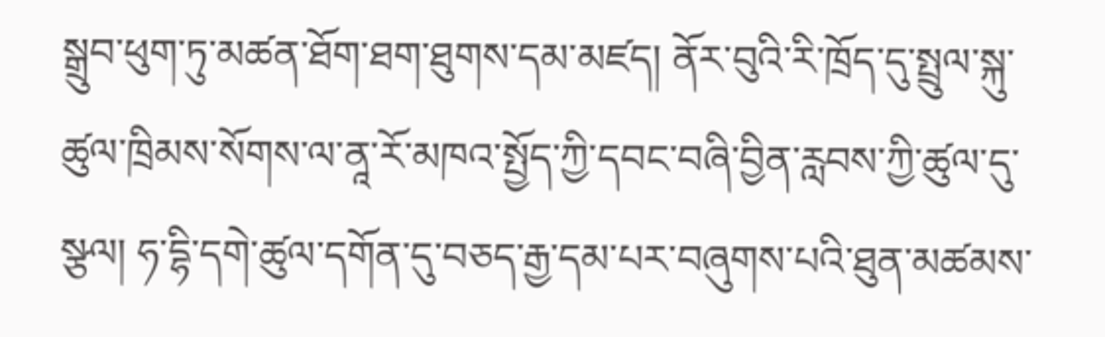སྒྲུབ་ཕུག་ཏུ་མཚན་ཐོག་ཐག་ཐུགས་དམ་མཛད། ནོར་བུའི་རི་ཁྲོད་དུ་སྤྲུལ་སྐུ་ཚུལ་ཁྲིམས་སོགས་ལ་ནཱ་རོ་མཁའ་སྤྱོད་ཀྱི་དབང་བཞི་བྱིན་རླབས་ཀྱི་ཚུལ་དུ་སྩལ། ཧ་དྷི་དགེ་ཚུལ་དགོན་དུ་བཅད་རྒྱ་དམ་པར་བཞུགས་པའི་ཐུན་མཚམས་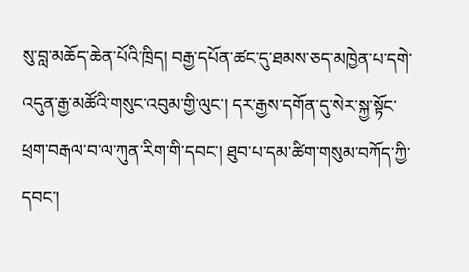སུ་བླ་མཆོད་ཆེན་པོའི་ཁྲིད། བརྒྱ་དཔོན་ཚང་དུ་ཐམས་ཅད་མཁྱེན་པ་དགེ་འདུན་རྒྱ་མཚོའི་གསུང་འབུམ་གྱི་ལུང་། དར་རྒྱས་དགོན་དུ་སེར་སྐྱ་སྟོང་ཕྲག་བརྒལ་བ་ལ་ཀུན་རིག་གི་དབང་། ཐུབ་པ་དམ་ཚིག་གསུམ་བཀོད་ཀྱི་དབང་།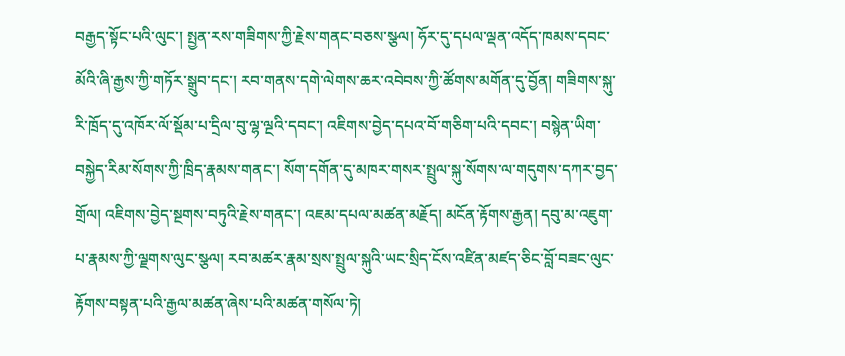བརྒྱད་སྟོང་པའི་ལུང་། སྤྱན་རས་གཟིགས་ཀྱི་རྗེས་གནང་བཅས་སྩལ། ཧོར་དུ་དཔལ་ལྡན་འདོད་ཁམས་དབང་མོའི་ཞི་རྒྱས་ཀྱི་གཏོར་སྒྲུབ་དང་། རབ་གནས་དགེ་ལེགས་ཆར་འབེབས་ཀྱི་ཚོགས་མགོན་དུ་བྱོན། གཟིགས་སྐུ་རི་ཁྲོད་དུ་འཁོར་ལོ་སྡོམ་པ་དྲིལ་བུ་ལྷ་ལྔའི་དབང་། འཇིགས་བྱེད་དཔའ་བོ་གཅིག་པའི་དབང་། བསྙེན་ཡིག་བསྐྱེད་རིམ་སོགས་ཀྱི་ཁྲིད་རྣམས་གནང་། སོག་དགོན་དུ་མཁར་གསར་སྤྲུལ་སྐུ་སོགས་ལ་གདུགས་དཀར་བྱད་གྲོལ། འཇིགས་བྱེད་སྔགས་བཏུའི་རྗེས་གནང་། འཇམ་དཔལ་མཚན་མརྗོད། མངོན་རྟོགས་རྒྱན། དབུ་མ་འཇུག་པ་རྣམས་ཀྱི་ལྗགས་ལུང་སྩལ། རབ་མཚར་རྣམ་སྲས་སྤྲུལ་སྐུའི་ཡང་སྲིད་ངོས་འཛིན་མཛད་ཅིང་བློ་བཟང་ལུང་རྟོགས་བསྟན་པའི་རྒྱལ་མཚན་ཞེས་པའི་མཚན་གསོལ་ཏེ།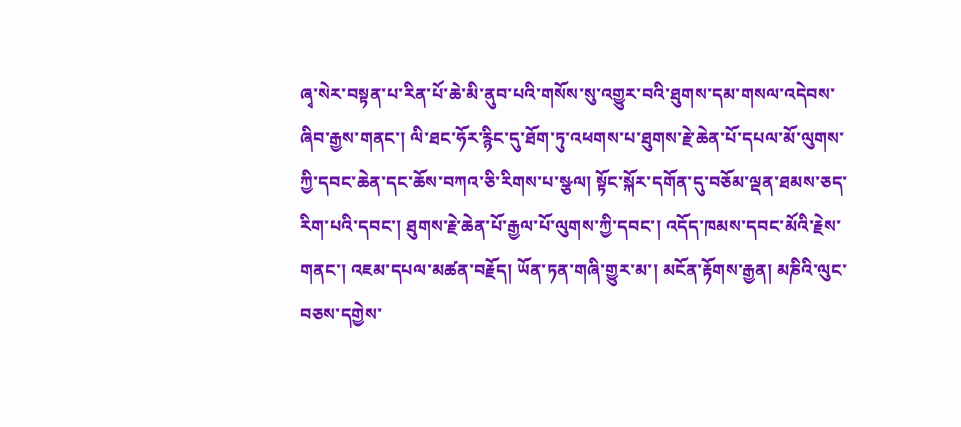ཞྭ་སེར་བསྟན་པ་རིན་པོ་ཆེ་མི་ནུབ་པའི་གསོས་སུ་འགྱུར་བའི་ཐུགས་དམ་གསལ་འདེབས་ཞིབ་རྒྱས་གནང་། ལི་ཐང་ཧོར་རྙིང་དུ་ཐོག་ཏུ་འཕགས་པ་ཐུགས་རྗེ་ཆེན་པོ་དཔལ་མོ་ལུགས་ཀྱི་དབང་ཆེན་དང་ཆོས་བཀའ་ཅི་རིགས་པ་སྩལ། སྟོང་སྐོར་དགོན་དུ་བཅོམ་ལྡན་ཐམས་ཅད་རིག་པའི་དབང་། ཐུགས་རྗེ་ཆེན་པོ་རྒྱལ་པོ་ལུགས་ཀྱི་དབང་། འདོད་ཁམས་དབང་མོའི་རྗེས་གནང་། འཇམ་དཔལ་མཚན་བརྗོད། ཡོན་ཏན་གཞི་གྱུར་མ་། མངོན་རྟོགས་རྒྱན། མཎིའི་ལུང་བཅས་དགྱེས་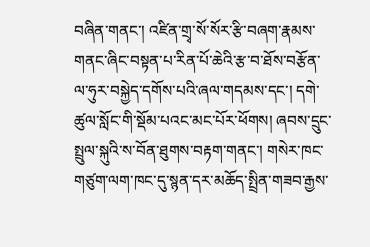བཞིན་གནང་། འཛིན་གྲྭ་སོ་སོར་རྩི་བཞག་རྣམས་གནང་ཞིང་བསྟན་པ་རིན་པོ་ཆེའི་རྩ་བ་ཐོས་བརྩོན་ལ་ཧུར་བསྐྱེད་དགོས་པའི་ཞལ་གདམས་དང་། དགེ་ཚུལ་སློང་གི་སྡོམ་པའང་མང་པོར་ཕོགས། ཞབས་དྲུང་སྤྲུལ་སྐུའི་ས་བོན་ཐུགས་བརྟག་གནང་། གསེར་ཁང་གཙུག་ལག་ཁང་དུ་སྙན་དར་མཆོད་སྤྲིན་གཟབ་རྒྱས་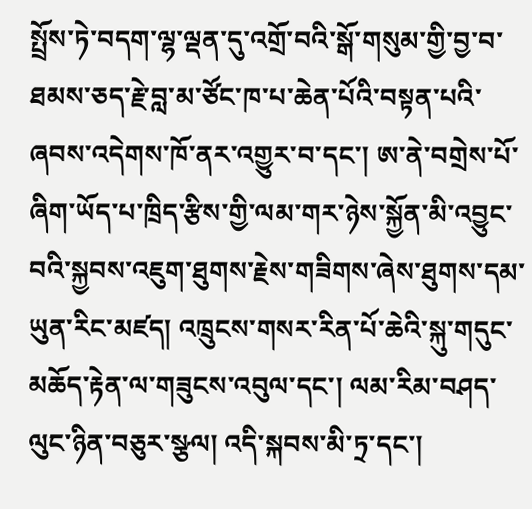སྤྲོས་ཏེ་བདག་ལྷ་ལྡན་དུ་འགྲོ་བའི་སྒོ་གསུམ་གྱི་བྱ་བ་ཐམས་ཅད་རྗེ་བླ་མ་ཙོང་ཁ་པ་ཆེན་པོའི་བསྟན་པའི་ཞབས་འདེགས་ཁོ་ནར་འགྱུར་བ་དང་། ཨ་ནེ་བགྲེས་པོ་ཞིག་ཡོད་པ་ཁྲིད་རྩིས་གྱི་ལམ་གར་ཉེས་སྐྱོན་མི་འབྱུང་བའི་སྐྱབས་འཇུག་ཐུགས་རྗེས་གཟིགས་ཞེས་ཐུགས་དམ་ཡུན་རིང་མཛད། འཁྲུངས་གསར་རིན་པོ་ཆེའི་སྐུ་གདུང་མཆོད་རྟེན་ལ་གཟུངས་འབུལ་དང་། ལམ་རིམ་བཤད་ལུང་ཉིན་བཅུར་སྩལ། འདི་སྐབས་མི་ཏྲ་དང་།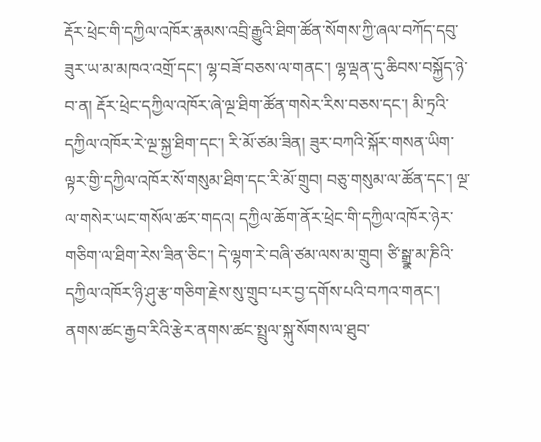རྡོར་ཕྲེང་གི་དཀྱིལ་འཁོར་རྣམས་འབྲི་རྒྱུའི་ཐིག་ཚོན་སོགས་ཀྱི་ཞལ་བཀོད་དབུ་ཟུར་ཡ་མ་མཁའ་འགྲོ་དང་། ལྷ་བཟོ་བཅས་ལ་གནང་། ལྷ་ལྡན་དུ་ཆིབས་བསྐྱོད་ཉེ་བ་ན། རྡོར་ཕྲེང་དཀྱིལ་འཁོར་ཞེ་ལྔ་ཐིག་ཚོན་གསེར་རིས་བཅས་དང་། མི་ཏྲའི་དཀྱིལ་འཁོར་རེ་ལྔ་སྐྱ་ཐིག་དང་། རི་མོ་ཙམ་ཟིན། ཟུར་བཀའི་སྐོར་གསན་ཡིག་ལྟར་གྱི་དཀྱིལ་འཁོར་སོ་གསུམ་ཐིག་དང་རི་མོ་གྲུབ། བཅུ་གསུམ་ལ་ཚོན་དང་། ལྔ་ལ་གསེར་ཡང་གསོལ་ཚར་གདའ། དཀྱིལ་ཆོག་ནོར་ཕྲེང་གི་དཀྱིལ་འཁོར་ཉེར་གཅིག་ལ་ཐིག་རེས་ཟིན་ཅིང་། དེ་ལྷག་རེ་བཞི་ཙམ་ལས་མ་གྲུབ། ཙི་སྒྲྣ་མ་ཎིའི་དཀྱིལ་འཁོར་ཉི་ཤུ་རྩ་གཅིག་རྗེས་སུ་གྲུབ་པར་བྱ་དགོས་པའི་བཀའ་གནང་། ནགས་ཚང་རྒྱབ་རིའི་རྩེར་ནགས་ཚང་སྤྲུལ་སྐུ་སོགས་ལ་ཐུབ་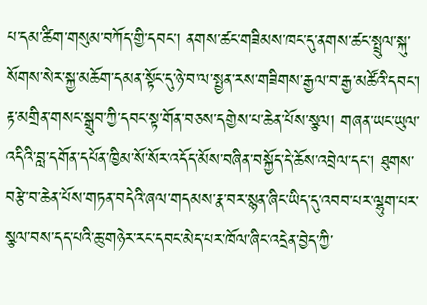པ་དམ་ཚིག་གསུམ་བཀོད་གྱི་དབང་། ནགས་ཚང་གཟིམས་ཁང་དུ་ནགས་ཚང་སྤྲུལ་སྐུ་སོགས་སེར་སྐྱ་མཆོག་དམན་སྟོང་དུ་ཉེ་བ་ལ་སྤྱན་རས་གཟིགས་རྒྱལ་བ་རྒྱ་མཚོའི་དབང་། རྟ་མགྲིན་གསང་སྒྲུབ་ཀྱི་དབང་སྟ་གོན་བཅས་དགྱེས་པ་ཆེན་པོས་སྩལ། གཞན་ཡང་ཡུལ་འདིའི་བླ་དགོན་དཔོན་ཁྱིམ་སོ་སོར་འདོད་མོས་བཞིན་བསྐྱོད་དེ་ཆོས་འབྲེལ་དང་། ཐུགས་བརྩེ་བ་ཆེན་པོས་གཏན་བདེའི་ཞལ་གདམས་རྣ་བར་སྙན་ཞིང་ཡིད་དུ་འབབ་པར་ལྷུག་པར་སྩལ་བས་དད་པའི་ཆུ་གཉེར་རང་དབང་མེད་པར་ཁོལ་ཞིང་འདྲེན་བྱེད་ཀྱི་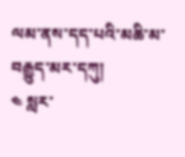ལམ་ནས་དད་པའི་མཆི་མ་བརྒྱུད་མར་དཀུ།
༤ སླར་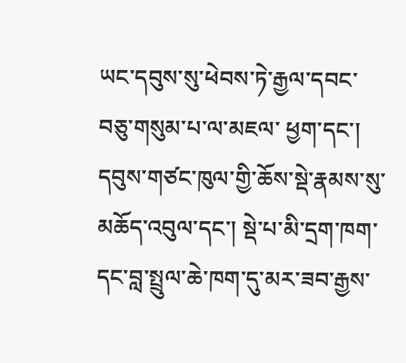ཡང་དབུས་སུ་ཕེབས་ཏེ་རྒྱལ་དབང་བཅུ་གསུམ་པ་ལ་མཇལ་ ཕྱག་དང་། དབུས་གཙང་ཁུལ་གྱི་ཆོས་སྡེ་རྣམས་སུ་མཆོད་འབུལ་དང་། སྡེ་པ་མི་དྲག་ཁག་དང་བླ་སྤྲུལ་ཆེ་ཁག་དུ་མར་ཟབ་རྒྱས་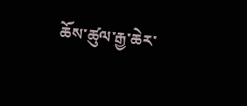ཆོས་ཚུལ་རྒྱ་ཆེར་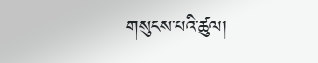གསུངས་པའི་ཚུལ།